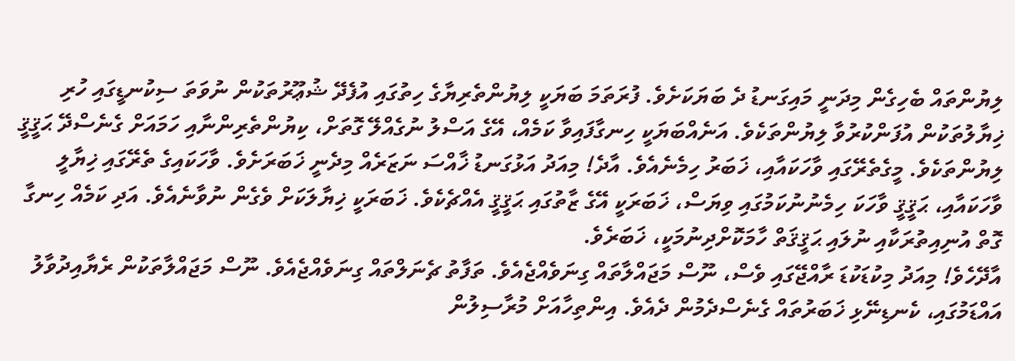ލިޔުންތައް ބެހިގެން މިދަނީ މައިގަނޑު ދެ ބަޔަކަށެވެ. ފުރަތަމަ ބަޔަކީ ލިޔުންތެރިޔާގެ ހިތުގައި އުފެދޭ ޝުޢޫރުތަކުން ނުވަތަ ސިކުނޑީގައި ހުރި ޚިޔާލުތަކުން އުފަންކުރުވާ ލިޔުންތަކެވެ. އަނެއްބަޔަކީ ހިނގާފައިވާ ކަމެއް، އޭގެ އަސްލު ނުގެއްލޭ ގޮތަށް، ކިޔުންތެރިންނާއި ހަމައަށް ގެނެސްދޭ ޙަޤީޤީ ލިޔުންތަކެވެ. މީގެތެރޭގައި ވާހަކައާއި، ޚަބަރު ހިމެނެއެވެ. އާދެ! މިއަދު އަޅުގަނޑު ޚާއްސަ ނަޒަރެއް މިދެނީ ޚަބަރަށެވެ. ވާހަކައިގެ ތެރޭގައި ޚިޔާލީ ވާހަކައާއި، ޙަޤީޤީ ވާހަކަ ހިމެނުނުކަމުގައި ވިޔަސް، ޚަބަރަކީ އޭގެ ޒާތުގައި ޙަޤީޤީ އެއްޗެކެވެ. ޚަބަރަކީ ޚިޔާލަކަށް ވެގެން ނުވާނެއެވެ. އަދި ކަމެއް ހިނގާ ގޮތް އުނިއިތުރަކާއި ނުލައި ޙަޤީޤަތް ހާމަކޮށްދިނުމަކީ، ޚަބަރެވެ.
އާދޭހެވެ! މިއަދު މިކުޑަކުޑަ ރާއްޖޭގައި ވެސް، ނޫސް މަޖައްލާތައް ގިނަވެއްޖެއެވެ. ތަފާތު ޗެނަލްތައް ގިނަވެއްޖެއެވެ. ނޫސް މަޖައްލާތަކުން ރެޔާއިދުވާލު އައްޑަމުގައި، ކެނޑިނޭޅި ޚަބަރުތައް ގެނެސްދެމުން ދެއެވެ. އިންތިހާއަށް މުރާސިލުން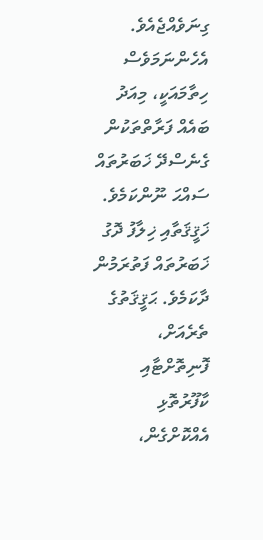ގިނަވެއްޖެއެވެ.
އެހެންނަމަވެސް ހިތާމައަކީ، މިއަދު ބައެއް ފަރާތްތަކުން ގެނެސްދޭ ޚަބަރުތައް ސައްޙަ ނޫންކަމެވެ. ޚަޤީޤަތާއި ޚިލާފު ދޮގު ޚަބަރުތައް ފަތުރަމުން ދާކަމެވެ. ޙަޤީޤަތުގެ ތެރެއަށް، ފޮނިތޮށްޓާއި ކާފޫރުތޮޅި އެއްކޮށްގެން،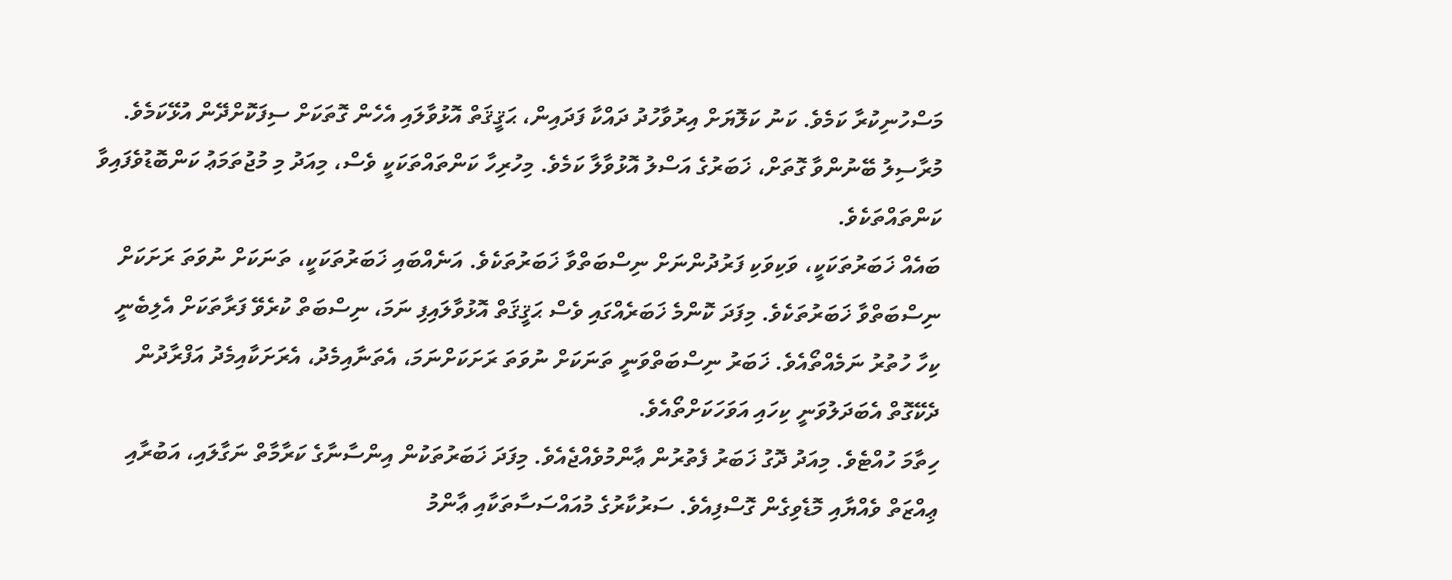މަސްހުނިކުރާ ކަމެވެ. ކަނު ކަލޮޔަށް އިރުވާހުދު ދައްކާ ފަދައިން، ޙަޤީޤަތް އޮޅުވާލައި އެހެން ގޮތަކަށް ސިފަކޮށްދޭން އުޅޭކަމެވެ. މުރާސިލު ބޭނުންވާ ގޮތަށް، ޚަބަރުގެ އަސްލު އޮޅުވާލާ ކަމެވެ. މިހުރިހާ ކަންތައްތަކަކީ ވެސް، މިއަދު މި މުޖުތަމަޢު ކަންބޮޑުވެފައިވާ ކަންތައްތަކެވެ.
ބައެއް ޚަބަރުތަކަކީ، ވަކިވަކި ފަރުދުންނަށް ނިސްބަތްވާ ޚަބަރުތަކެވެ. އަނެއްބައި ޚަބަރުތަކަކީ، ތަނަކަށް ނުވަތަ ރަށަކަށް ނިސްބަތްވާ ޚަބަރުތަކެވެ. މިފަދަ ކޮންމެ ޚަބަރެއްގައި ވެސް ޙަޤީޤަތް އޮޅުވާލައިފި ނަމަ، ނިސްބަތް ކުރެވޭ ފަރާތަކަށް އެލިބެނީ ކިހާ ހުތުރު ނަމެއްތޯއެވެ. ޚަބަރު ނިސްބަތްވަނީ ތަނަކަށް ނުވަތަ ރަށަކަށްނަމަ، އެތަނާއިމެދު، އެރަށަކާއިމެދު އަފްރާދުން ދެކޭގޮތް އެބަދަލުވަނީ ކިހައި އަވަހަކަށްތޯއެވެ.
ހިތާމަ ހުއްޓެވެ. މިއަދު ދޮގު ޚަބަރު ފެތުރުން ޢާންމުވެއްޖެއެވެ. މިފަދަ ޚަބަރުތަކުން އިންސާނާގެ ކަރާމާތް ނަގާލައި، އަބުރާއި ޢިއްޒަތް ވެއްޔާއި މޮޑެވިގެން ގޮސްފިއެވެ. ސަރުކާރުގެ މުއައްސަސާތަކާއި ޢާންމު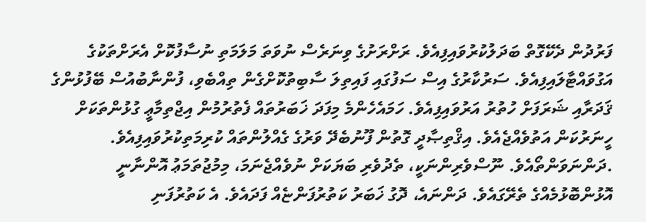ފަރުދުން ދެކޭގޮތް ބަދަލުކުރުވައިފިއެވެ. ރަށްރަށުގެ ވިނަރެސް ނުވަތަ މަލަމަތި ނުސާފުކޮށް އެރަށްތަކުގެ އަގުވައްޓާލައިފިއެވެ. ސަރުކާރުގެ އިސް ސަފުގައި ފައިތިލަ ސާބިތުކޮށްގެން ތިއްބެވި، ފުންނާބުއުސް ބޭފުޅުންގެ ޤަދަރާއި ޝަރަފަށް ހުތުރު އަރުވައިފިއެވެ. ހަމައެހެންމެ މިފަދަ ޚަބަރުތައް ފެތުރުމުން އިޖްތިމާޢީ ގުޅުންތަކަށް ހީނަރުކަން އަތުވެއްޖެއެވެ. އިޤްތިޞާދީ ގޮތުން ފޫނުބެދޭ ވަރުގެ ގެއްލުންތައް ކުރިމަތިކުރުވައިފިއެވެ.
.ދަންނަވަންތޯއެވެ. ނޫސްވެރިންނަކީ، ތެދުވެރި ބަޔަކަށް ނުވެއްޖެނަމަ، މިމުޖުތަމަޢު އޮންނާނީ އޮޅުންބޮޅުމެއްގެ ތެރޭގައެވެ. ދަންނައެ، ދޮގު ޚަބަރު ކަތުރުފަންޏެއް ފަދައެވެ. އެ ކަތުރުފަނި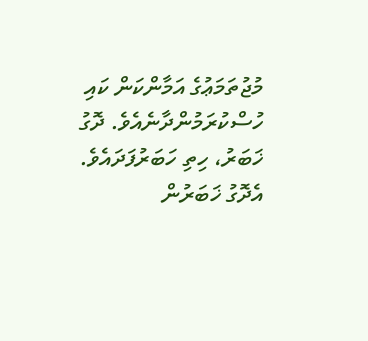މުޖުތަމަޢުގެ އަމާންކަން ކައި ހުސްކުރަމުންދާނެއެވެ. ދޮގު ޚަބަރު، ހިތި ހަބަރުފަދައެވެ. އެދޮގު ޚަބަރުން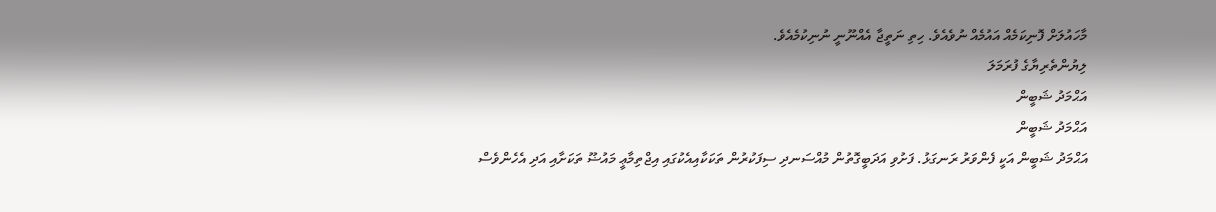މާހައުލަށް ފޮނިކަމެއް އައުމެއް ނުވެއެވެ. ހިތި ނަތީޖާ އެއްނޫނީ ނުނިކުމެއެވެ.
ލިޔުންތެރިޔާގެ ފުރަމަލަ
އަޙްމަދު ޝަބީން
އަޙްމަދު ޝަބީން
އަޙްމަދު ޝަބީން އަކީ ފެންވަރު ރަނގަޅު. ފަށުވި އަދަބީގޮތުން މުއްސަނދި ސިފަކުރުން ތަކަކާއިއެކުގައި އިޖްތިމާޢީ މައުޟޫ ތަކަށާއި އަދި އެހެންވެސް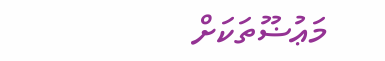މަޢުޟޫތަކަށް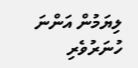ލިޔަމުން އަންނަ ހުނަރުވެރި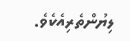ލިޔުންތެރިއެކެވެ.